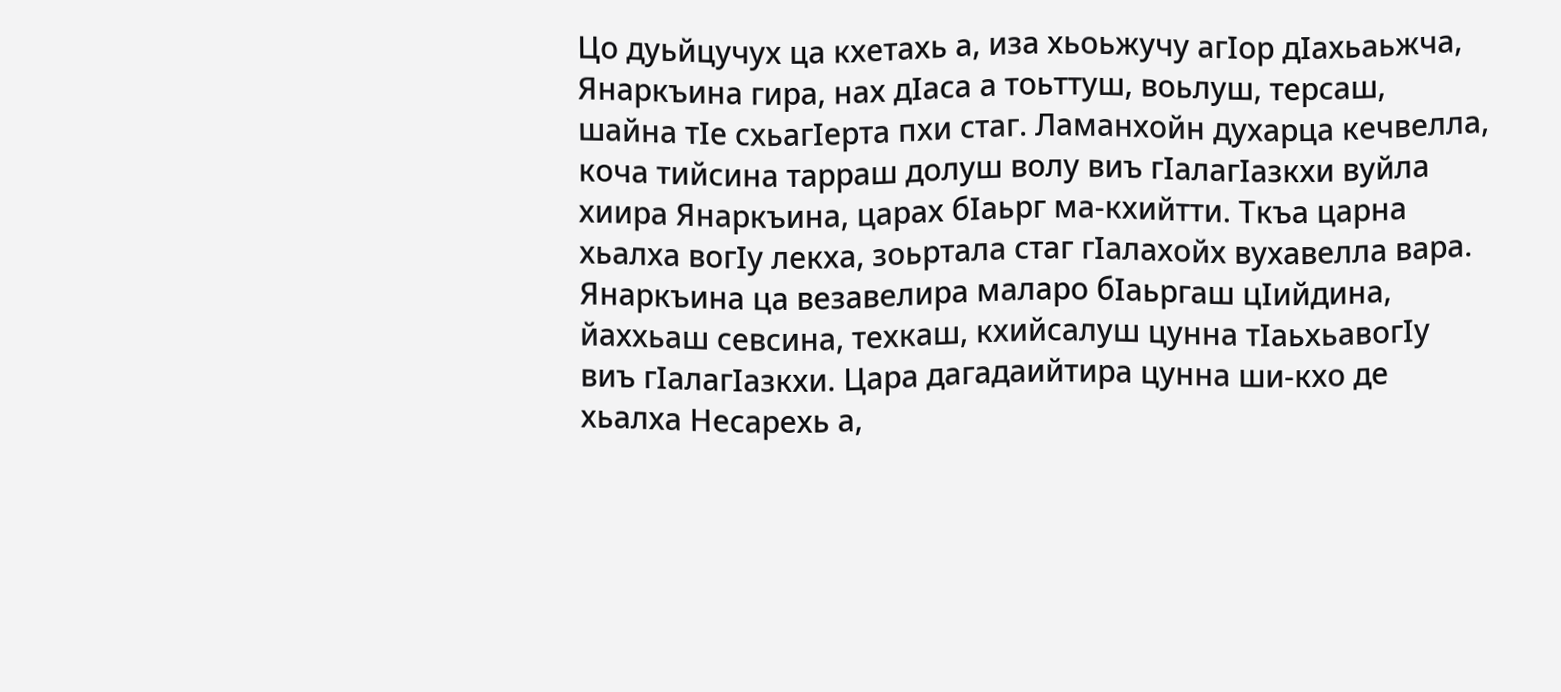Цо дуьйцучух ца кхетахь а, иза хьоьжучу агIор дIахьаьжча, Янаркъина гира, нах дIаса а тоьттуш, воьлуш, терсаш, шайна тIе схьагIерта пхи стаг. Ламанхойн духарца кечвелла, коча тийсина тарраш долуш волу виъ гIалагIазкхи вуйла хиира Янаркъина, царах бIаьрг ма-кхийтти. Ткъа царна хьалха вогIу лекха, зоьртала стаг гIалахойх вухавелла вара. Янаркъина ца везавелира маларо бIаьргаш цIийдина, йаххьаш севсина, техкаш, кхийсалуш цунна тIаьхьавoгIy виъ гIалагIазкхи. Цара дагадаийтира цунна ши-кхо де хьалха Несарехь а,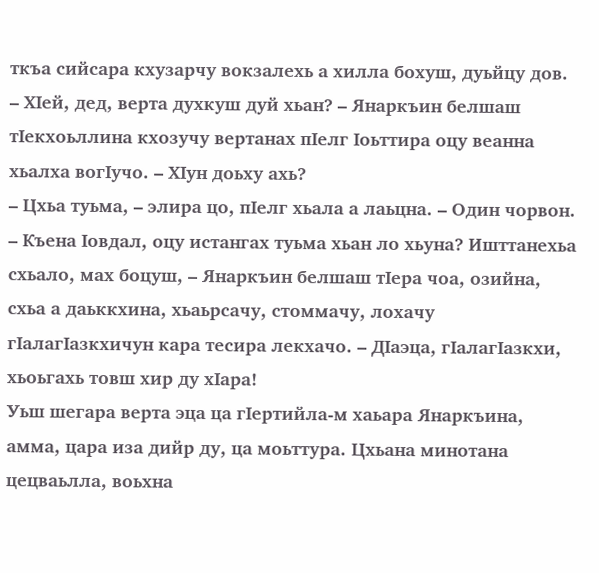ткъа сийсара кхузарчу вокзалехь а хилла бохуш, дуьйцу дов.
– ХIей, дед, верта духкуш дуй хьан? – Янаркъин белшаш тIекхоьллина кхозучу вертанах пIелг Iоьттира оцу веанна хьалха вогIучо. – ХIун доьху ахь?
– Цхьа туьма, – элира цо, пIелг хьала а лаьцна. – Один чорвон.
– Къена Iовдал, оцу истангах туьма хьан ло хьуна? Ишттанехьа схьало, мах боцуш, – Янаркъин белшаш тIера чоа, озийна, схьа а даьккхина, хьаьрсачу, стоммачу, лохачу гIалагIазкхичун кара тесира лекхачо. – ДIаэца, гIалагIазкхи, хьоьгахь товш хир ду хIара!
Уьш шегара верта эца ца гIертийла-м хаьара Янаркъина, амма, цара иза дийр ду, ца моьттура. Цхьана минотана цецваьлла, воьхна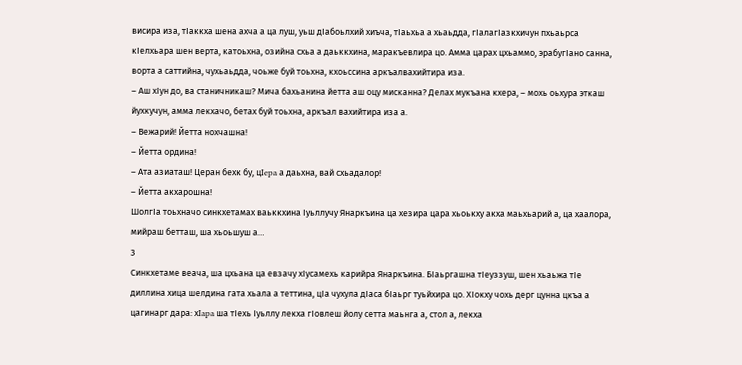висира иза, тIаккха шена ахча а ца луш, уьш дIабоьлхий хиъча, тIаьхьа а хьаьдда, гIалагIазкхичун пхьаьрса кIелхьара шен верта, катоьхна, озийна схьа а даьккхина, маракъевлира цо. Амма царах цхьаммо, эрабугIано санна, ворта а саттийна, чухьаьдда, чоьже буй тоьхна, кхоьссина аркъалвахийтира иза.
– Аш хIун до, ва станичникаш? Мича бахьанина йетта аш оцу мисканна? Делах мукъана кхера, – мохь оьхура эткаш йухкучун, амма лекхачо, бетах буй тоьхна, аркъал вахийтира иза а.
– Вежарий! Йетта нохчашна!
– Йетта ордина!
– Ата азиаташ! Церан бехк бу, цIepa а даьхна, вай схьадалор!
– Йетта акхарошна!
ШолгIа тоьхначо синкхетамах ваьккхина Iуьллучу Янаркъина ца хезира цара хьоькху акха маьхьарий а, ца хаалора, мийраш бетташ, ша хьоьшуш а…
3
Синкхетаме веача, ша цхьана ца евзачу хIусамехь карийра Янаркъина. БIаьргашна тIеуззуш, шен хьаьжа тIе диллина хица шелдина гата хьала а теттина, цIа чухула дIаса бIаьрг туьйхира цо. ХIокху чохь дерг цунна цкъа а цагинарг дара: хIapa ша тIехь Iуьллу лекха гIовлеш йолу сетта маьнга а, стол а, лекха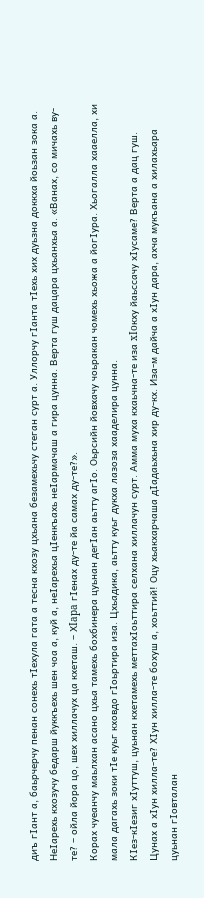диъ гIант а, баьрчерчу пенан сонехь тIехула гата а тесна кхозу цхьана безамехьчу стеган сурт а. Уллорчу гIанта тIехь хих дуьзна доккха йоьзан зока а. НеIарехь кхозучу бедарш йуккъехь шен чоа а, куй а, неIарехьа цIенкъахь неIармачаш а гира цунна. Верта гуш дацара цхьанхьа а. «Ванах, со мичахь ву-те? – ойла йора цо, шех хиллачух ца кхеташ. – ХIapa гIенах ду-те йа самах ду-те?».
Корах чуеанчу маьлхан асано цхьа тамехь бохбинера цуьнан дегIан аьтту aгIo. Оьрсийн йовхачу чоьракан чомехь хьожа а йогIура. Хьогалла хааелла, хи мала дагахь зоки тIе куьг кховдо гIоьртира иза. Цхьадика, аьтту куьг дукха лазоза хааделира цунна.
КIез-кIезиг хIуттуш, цуьнан кхетамехь меттахIоьттира селхана хиллачун сурт. Амма муха кхаьчна-те иза xIoкху йаьссачу хIусаме? Верта а дац гуш. Цунах а хIун хилла-те? ХIун хилла-те бохуш а, хоьттий! Оцу хьакхарчаша дIадаьхьна хир ду-кх. Иза-м дайча а хIун дара, ахча мукъана а хилахьара цуьнан гIовталан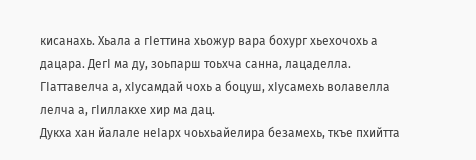кисанахь. Хьала а гIеттина хьожур вара бохург хьехочохь а дацара. ДегI ма ду, зоьпарш тоьхча санна, лацаделла. ГIаттавелча а, хIусамдай чохь а боцуш, хIусамехь волавелла лелча а, гIиллакхе хир ма дац.
Дукха хан йалале неIарх чоьхьайелира безамехь, ткъе пхийтта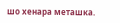шо хенара меташка.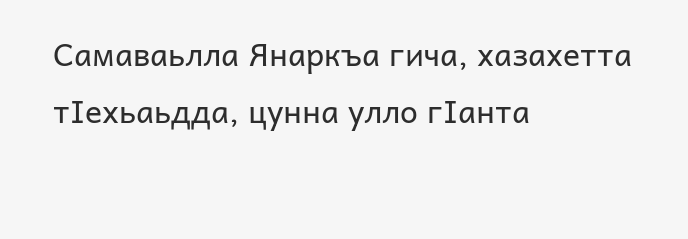Самаваьлла Янаркъа гича, хазахетта тIехьаьдда, цунна улло гIанта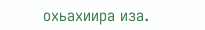охьахиира иза.